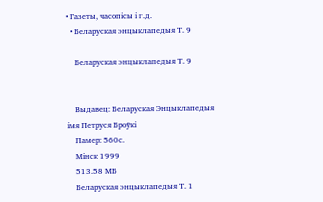• Газеты, часопісы і г.д.
  • Беларуская энцыклапедыя Т. 9

    Беларуская энцыклапедыя Т. 9


    Выдавец: Беларуская Энцыклапедыя імя Петруся Броўкі
    Памер: 560с.
    Мінск 1999
    513.58 МБ
    Беларуская энцыклапедыя Т. 1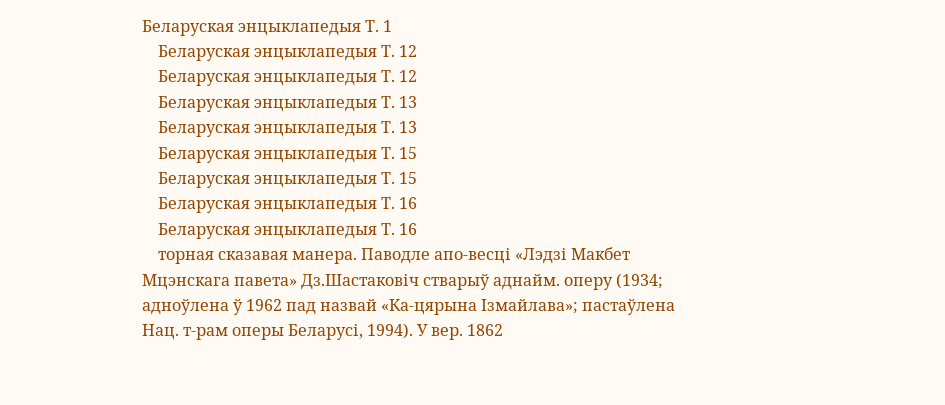Беларуская энцыклапедыя Т. 1
    Беларуская энцыклапедыя Т. 12
    Беларуская энцыклапедыя Т. 12
    Беларуская энцыклапедыя Т. 13
    Беларуская энцыклапедыя Т. 13
    Беларуская энцыклапедыя Т. 15
    Беларуская энцыклапедыя Т. 15
    Беларуская энцыклапедыя Т. 16
    Беларуская энцыклапедыя Т. 16
    торная сказавая манера. Паводле апо-весці «Лэдзі Макбет Мцэнскага павета» Дз.Шастаковіч стварыў аднайм. оперу (1934; адноўлена ў 1962 пад назвай «Ка-цярына Ізмайлава»; пастаўлена Нац. т-рам оперы Беларусі, 1994). У вер. 1862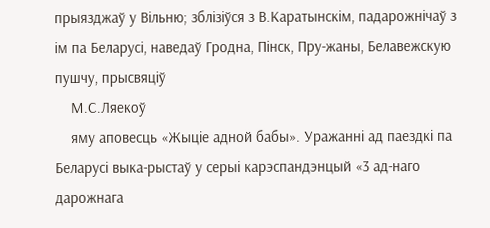прыязджаў у Вільню; зблізіўся з В.Каратынскім, падарожнічаў з ім па Беларусі, наведаў Гродна, Пінск, Пру-жаны, Белавежскую пушчу, прысвяціў
    М.С.Ляекоў
    яму аповесць «Жыціе адной бабы». Уражанні ад паездкі па Беларусі выка-рыстаў у серыі карэспандэнцый «3 ад-наго дарожнага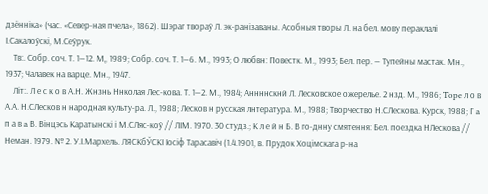дзённіка» (час. «Север-ная пчела», 1862). Шэраг твораў Л. эк-ранізаваны. Асобныя творы Л. на бел. мову пераклалі І.Сакалоўскі, М.Сеўрук.
    Тв:. Собр. соч. Т. 1—12. М„ 1989; Собр. соч. Т. 1—6. М., 1993; О любвн: Повестк. М., 1993; Бел. пер. — Тупейны мастак. Мн., 1937; Чалавек на варце. Мн., 1947.
    Літ:. Л е с к о в А.Н. Жнзнь Ннколая Лес-кова. Т. 1—2. М., 1984; Аннннскнй Л. Лесковское ожерелье. 2 нзд. М., 1986; Tope л о в А.А. Н.СЛесков н народная культу-ра. Л., 1988; Лесков н русская лнтература. М., 1988; Творчество Н.СЛескова. Курск, 1988; Г a п а в a В. Вінцэсь Каратынскі і М.СЛяс-коў // ЛІМ. 1970. 30 студз.; К л е й н Б. В го-днну смятення: Бел. поездка НЛескова // Неман. 1979. № 2. У.І.Мархель. ЛЯСКбЎСКІ Іосіф Тарасавіч (1.4.1901, в. Прудок Хоцімскага р-на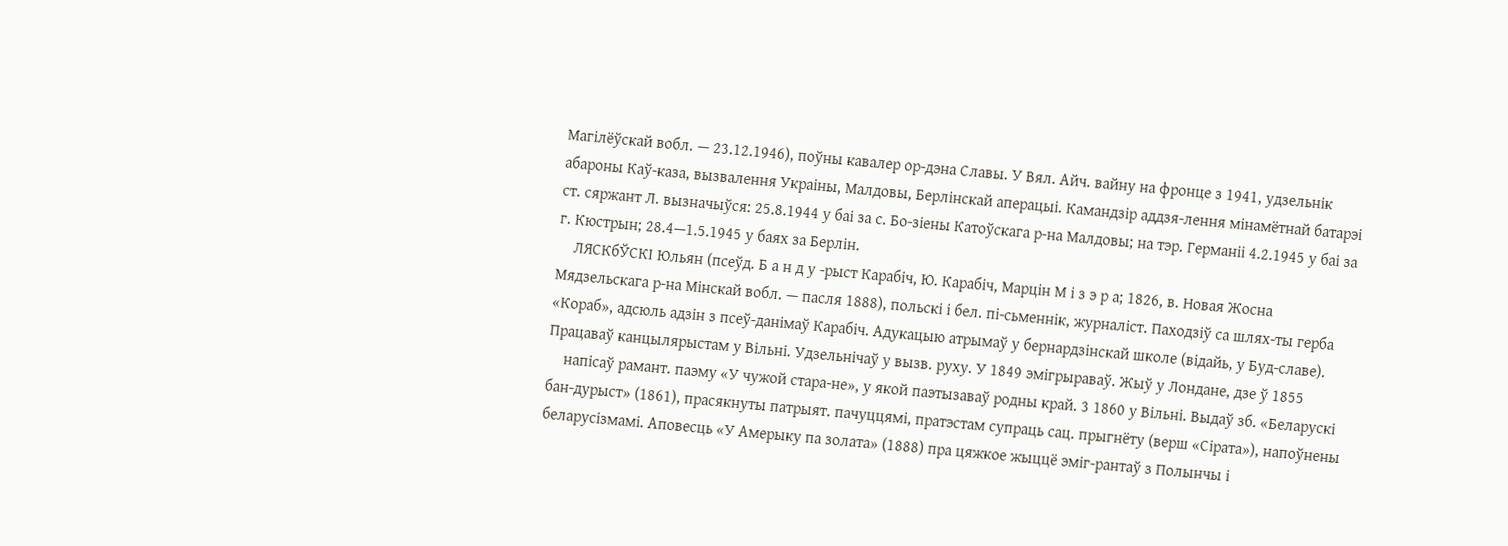Магілёўскай вобл. — 23.12.1946), поўны кавалер ор-дэна Славы. У Вял. Айч. вайну на фронце з 1941, удзельнік абароны Каў-каза, вызвалення Украіны, Малдовы, Берлінскай аперацыі. Камандзір аддзя-лення мінамётнай батарэі ст. сяржант Л. вызначыўся: 25.8.1944 у баі за с. Бо-зіены Катоўскага р-на Малдовы; на тэр. Германіі 4.2.1945 у баі за г. Кюстрын; 28.4—1.5.1945 у баях за Берлін.
    ЛЯСКбЎСКІ Юльян (псеўд. Б а н д у -рыст Карабіч, Ю. Карабіч, Марцін М і з э р а; 1826, в. Новая Жосна Мядзельскага р-на Мінскай вобл. — пасля 1888), польскі і бел. пі-сьменнік, журналіст. Паходзіў са шлях-ты герба «Кораб», адсюль адзін з псеў-данімаў Карабіч. Адукацыю атрымаў у бернардзінскай школе (відайь, у Буд-славе). Працаваў канцылярыстам у Вільні. Удзельнічаў у вызв. руху. У 1849 эмігрыраваў. Жыў у Лондане, дзе ў 1855
    напісаў рамант. паэму «У чужой стара-не», у якой паэтызаваў родны край. 3 1860 у Вільні. Выдаў зб. «Беларускі бан-дурыст» (1861), прасякнуты патрыят. пачуццямі, пратэстам супраць сац. прыгнёту (верш «Сірата»), напоўнены беларусізмамі. Аповесць «У Амерыку па золата» (1888) пра цяжкое жыццё эміг-рантаў з Полынчы і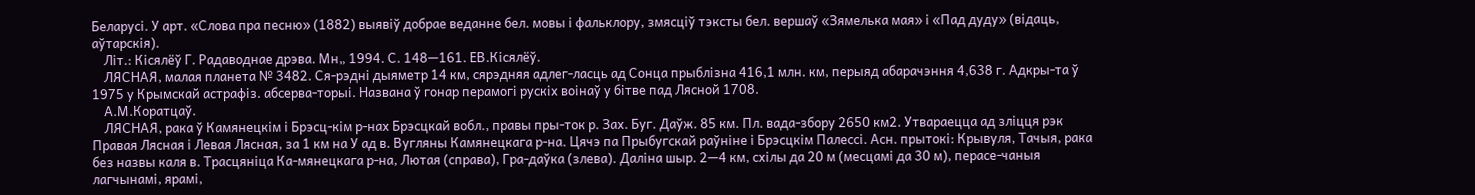Беларусі. У арт. «Слова пра песню» (1882) выявіў добрае веданне бел. мовы і фальклору, змясціў тэксты бел. вершаў «Зямелька мая» і «Пад дуду» (відаць, аўтарскія).
    Літ.: Кісялёў Г. Радаводнае дрэва. Мн„ 1994. С. 148—161. ЕВ.Кісялёў.
    ЛЯСНАЯ, малая планета № 3482. Ся-рэдні дыяметр 14 км, сярэдняя адлег-ласць ад Сонца прыблізна 416,1 млн. км, перыяд абарачэння 4,638 г. Адкры-та ў 1975 у Крымскай астрафіз. абсерва-торыі. Названа ў гонар перамогі рускіх воінаў у бітве пад Лясной 1708.
    А.М.Коратцаў.
    ЛЯСНАЯ, рака ў Камянецкім і Брэсц-кім р-нах Брэсцкай вобл., правы пры-ток р. Зах. Буг. Даўж. 85 км. Пл. вада-збору 2650 км2. Утвараецца ад зліцця рэк Правая Лясная і Левая Лясная, за 1 км на У ад в. Вугляны Камянецкага р-на. Цячэ па Прыбугскай раўніне і Брэсцкім Палессі. Асн. прытокі: Крывуля, Тачыя, рака без назвы каля в. Трасцяніца Ка-мянецкага р-на, Лютая (справа), Гра-даўка (злева). Даліна шыр. 2—4 км, схілы да 20 м (месцамі да 30 м), перасе-чаныя лагчынамі, ярамі,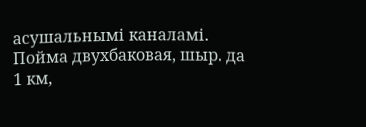асушальнымі каналамі. Пойма двухбаковая, шыр. да 1 км,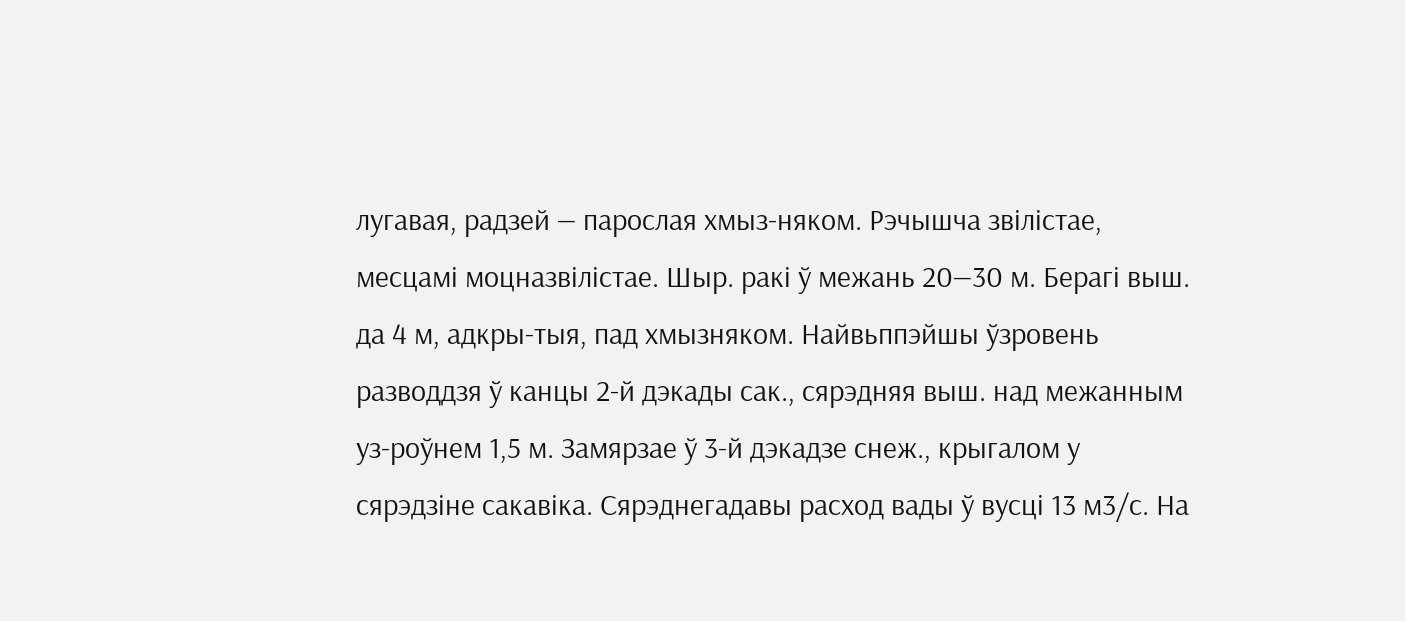лугавая, радзей — парослая хмыз-няком. Рэчышча звілістае, месцамі моцназвілістае. Шыр. ракі ў межань 20—30 м. Берагі выш. да 4 м, адкры-тыя, пад хмызняком. Найвьппэйшы ўзровень разводдзя ў канцы 2-й дэкады сак., сярэдняя выш. над межанным уз-роўнем 1,5 м. Замярзае ў 3-й дэкадзе снеж., крыгалом у сярэдзіне сакавіка. Сярэднегадавы расход вады ў вусці 13 м3/с. На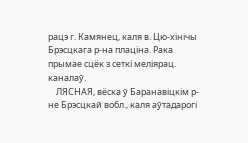рацэ г. Камянец, каля в. Цю-хінічы Брэсцкага р-на плаціна. Рака прымае сцёк з сеткі меліярац. каналаў.
    ЛЯСНАЯ, вёска ў Баранавіцкім р-не Брэсцкай вобл., каля аўтадарогі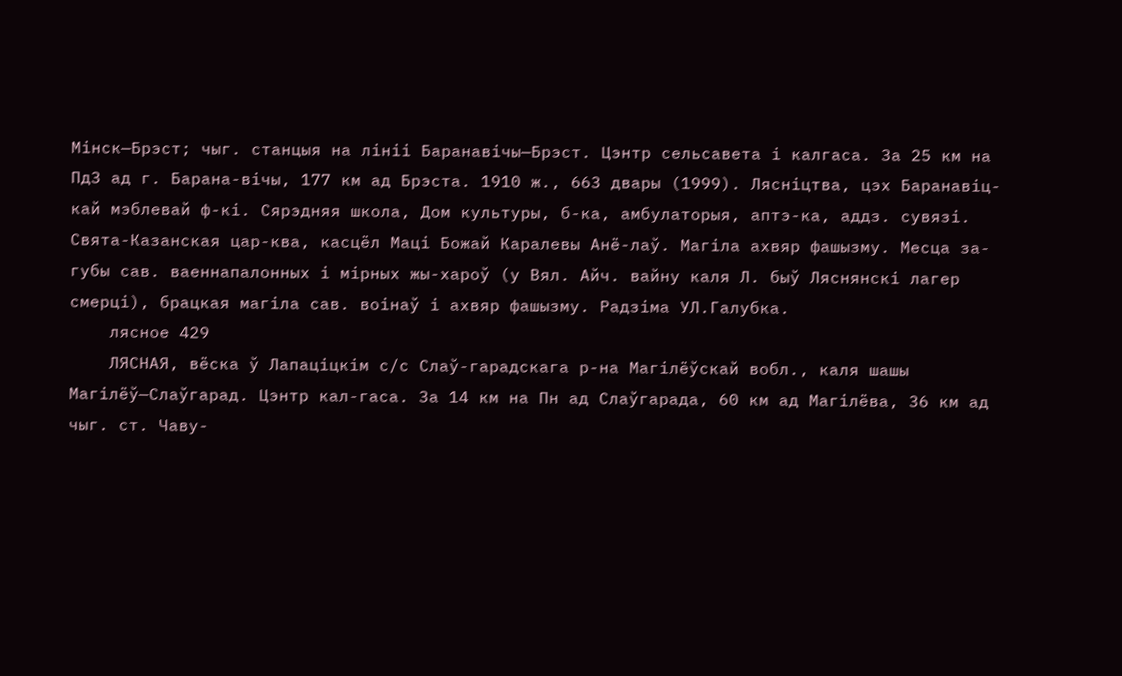Мінск—Брэст; чыг. станцыя на лініі Баранавічы—Брэст. Цэнтр сельсавета і калгаса. За 25 км на ПдЗ ад г. Барана-вічы, 177 км ад Брэста. 1910 ж., 663 двары (1999). Лясніцтва, цэх Баранавіц-кай мэблевай ф-кі. Сярэдняя школа, Дом культуры, б-ка, амбулаторыя, аптэ-ка, аддз. сувязі. Свята-Казанская цар-ква, касцёл Маці Божай Каралевы Анё-лаў. Магіла ахвяр фашызму. Месца за-губы сав. ваеннапалонных і мірных жы-хароў (у Вял. Айч. вайну каля Л. быў Ляснянскі лагер смерці), брацкая магіла сав. воінаў і ахвяр фашызму. Радзіма УЛ.Галубка.
    лясное 429
    ЛЯСНАЯ, вёска ў Лапаціцкім с/с Слаў-гарадскага р-на Магілёўскай вобл., каля шашы Магілёў—Слаўгарад. Цэнтр кал-гаса. За 14 км на Пн ад Слаўгарада, 60 км ад Магілёва, 36 км ад чыг. ст. Чаву-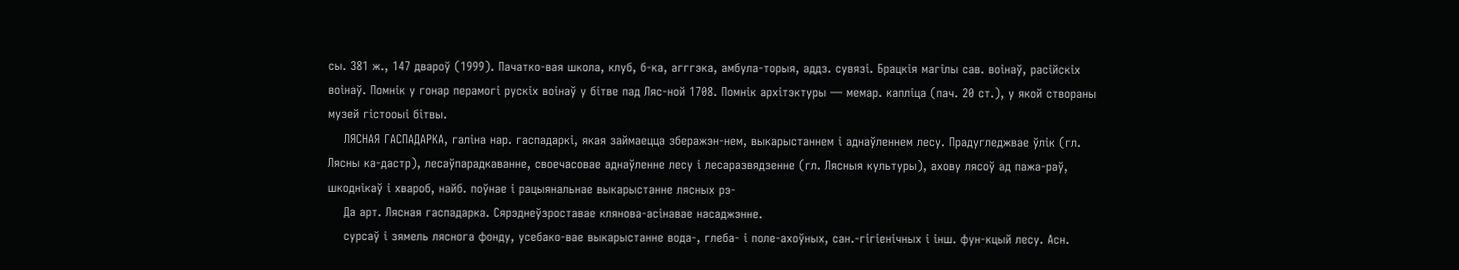сы. 381 ж., 147 двароў (1999). Пачатко-вая школа, клуб, б-ка, агггэка, амбула-торыя, аддз. сувязі. Брацкія магілы сав. воінаў, расійскіх воінаў. Помнік у гонар перамогі рускіх воінаў у бітве пад Ляс-ной 1708. Помнік архітэктуры — мемар. капліца (пач. 20 ст.), у якой створаны музей гістооыі бітвы.
    ЛЯСНАЯ ГАСПАДАРКА, галіна нар. гаспадаркі, якая займаецца зберажэн-нем, выкарыстаннем і аднаўленнем лесу. Прадугледжвае ўлік (гл. Лясны ка-дастр), лесаўпарадкаванне, своечасовае аднаўленне лесу і лесаразвядзенне (гл. Лясныя культуры), ахову лясоў ад пажа-раў, шкоднікаў і хвароб, найб. поўнае і рацыянальнае выкарыстанне лясных рэ-
    Да арт. Лясная гаспадарка. Сярэднеўзроставае клянова-асінавае насаджэнне.
    сурсаў і зямель ляснога фонду, усебако-вае выкарыстанне вода-, глеба- і поле-ахоўных, сан.-гігіенічных і інш. фун-кцый лесу. Асн.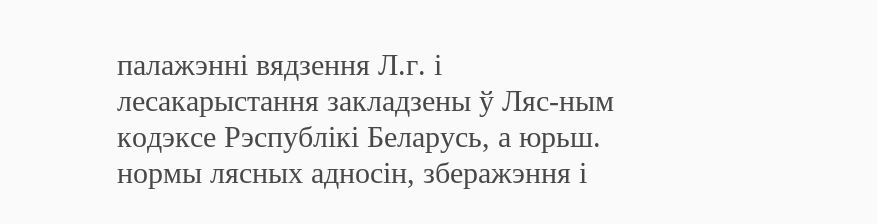палажэнні вядзення Л.г. і лесакарыстання закладзены ў Ляс-ным кодэксе Рэспублікі Беларусь, а юрьш. нормы лясных адносін, зберажэння і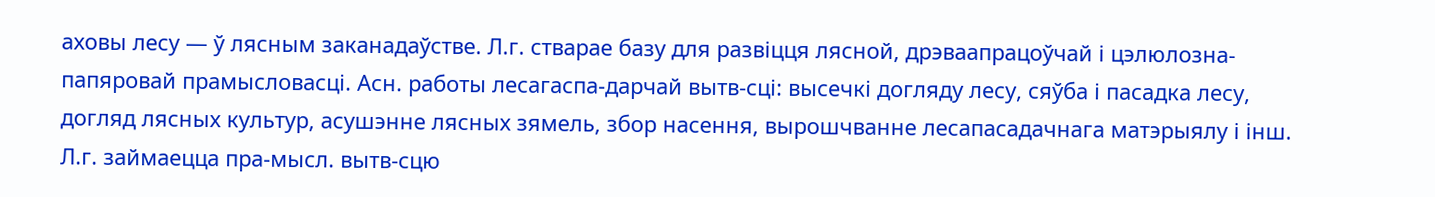аховы лесу — ў лясным заканадаўстве. Л.г. стварае базу для развіцця лясной, дрэваапрацоўчай і цэлюлозна-папяровай прамысловасці. Асн. работы лесагаспа-дарчай вытв-сці: высечкі догляду лесу, сяўба і пасадка лесу, догляд лясных культур, асушэнне лясных зямель, збор насення, вырошчванне лесапасадачнага матэрыялу і інш. Л.г. займаецца пра-мысл. вытв-сцю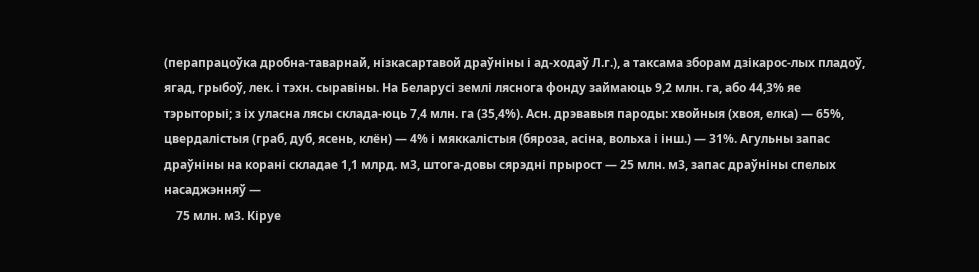(перапрацоўка дробна-таварнай, нізкасартавой драўніны і ад-ходаў Л.г.), а таксама зборам дзікарос-лых пладоў, ягад, грыбоў, лек. і тэхн. сыравіны. На Беларусі землі ляснога фонду займаюць 9,2 млн. га, або 44,3% яе тэрыторыі; з іх уласна лясы склада-юць 7,4 млн. га (35,4%). Асн. дрэвавыя пароды: хвойныя (хвоя, елка) — 65%, цвердалістыя (граб, дуб, ясень, клён) — 4% і мяккалістыя (бяроза, асіна, вольха і інш.) — 31%. Агульны запас драўніны на корані складае 1,1 млрд. м3, штога-довы сярэдні прырост — 25 млн. м3, запас драўніны спелых насаджэнняў —
    75 млн. м3. Кіруе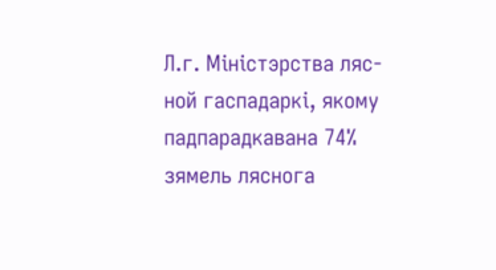Л.г. Міністэрства ляс-ной гаспадаркі, якому падпарадкавана 74% зямель ляснога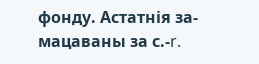фонду. Астатнія за-мацаваны за с.-r.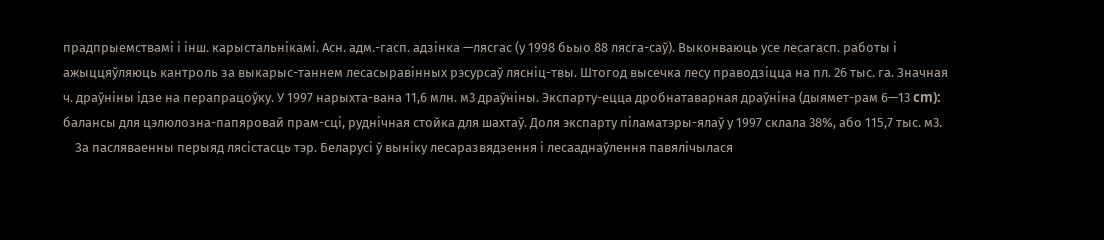прадпрыемствамі і інш. карыстальнікамі. Асн. адм.-гасп. адзінка —лясгас (у 1998 бьыо 88 лясга-саў). Выконваюць усе лесагасп. работы і ажыццяўляюць кантроль за выкарыс-таннем лесасыравінных рэсурсаў лясніц-твы. Штогод высечка лесу праводзіцца на пл. 26 тыс. га. Значная ч. драўніны ідзе на перапрацоўку. У 1997 нарыхта-вана 11,6 млн. м3 драўніны. Экспарту-ецца дробнатаварная драўніна (дыямет-рам 6—13 cm): балансы для цэлюлозна-папяровай прам-сці, руднічная стойка для шахтаў. Доля экспарту піламатэры-ялаў у 1997 склала 38%, або 115,7 тыс. м3.
    За пасляваенны перыяд лясістасць тэр. Беларусі ў выніку лесаразвядзення і лесааднаўлення павялічылася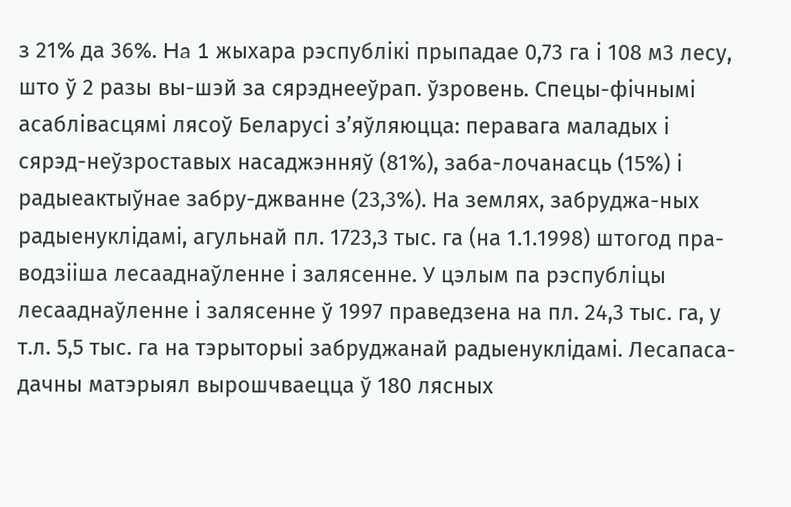з 21% да 36%. Ha 1 жыхара рэспублікі прыпадае 0,73 га і 108 м3 лесу, што ў 2 разы вы-шэй за сярэднееўрап. ўзровень. Спецы-фічнымі асаблівасцямі лясоў Беларусі з’яўляюцца: перавага маладых і сярэд-неўзроставых насаджэнняў (81%), заба-лочанасць (15%) і радыеактыўнае забру-джванне (23,3%). На землях, забруджа-ных радыенуклідамі, агульнай пл. 1723,3 тыс. га (на 1.1.1998) штогод пра-водзііша лесааднаўленне і залясенне. У цэлым па рэспубліцы лесааднаўленне і залясенне ў 1997 праведзена на пл. 24,3 тыс. га, у т.л. 5,5 тыс. га на тэрыторыі забруджанай радыенуклідамі. Лесапаса-дачны матэрыял вырошчваецца ў 180 лясных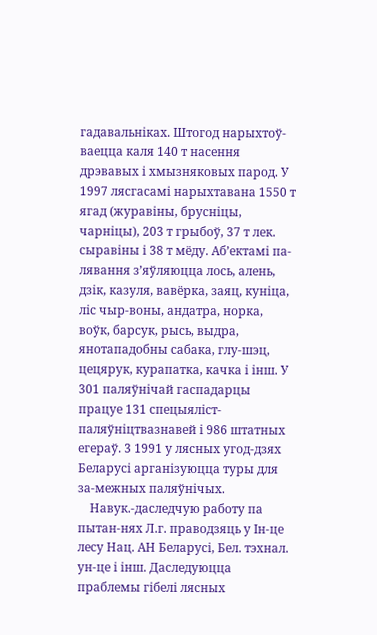гадавальніках. Штогод нарыхтоў-ваецца каля 140 т насення дрэвавых і хмызняковых парод. У 1997 лясгасамі нарыхтавана 1550 т ягад (журавіны, брусніцы, чарніцы), 203 т грыбоў, 37 т лек. сыравіны і 38 т мёду. Аб’ектамі па-лявання з’яўляюцца лось, алень, дзік, казуля, вавёрка, заяц, куніца, ліс чыр-воны, андатра, норка, воўк, барсук, рысь, выдра, янотападобны сабака, глу-шэц, цецярук, курапатка, качка і інш. У 301 паляўнічай гаспадарцы працуе 131 спецыяліст-паляўніцтвазнавей і 986 штатных егераў. 3 1991 у лясных угод-дзях Беларусі арганізуюцца туры для за-межных паляўнічых.
    Навук.-даследчую работу па пытан-нях Л.г. праводзяць у Ін-це лесу Нац. АН Беларусі, Бел. тэхнал. ун-це і інш. Даследуюцца праблемы гібелі лясных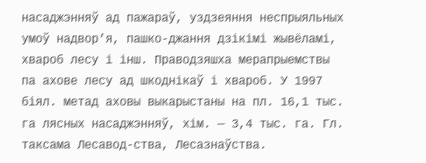насаджэнняў ад пажараў, уздзеяння неспрыяльных умоў надвор’я, пашко-джання дзікімі жывёламі, хвароб лесу і інш. Праводзяшха мерапрыемствы па ахове лесу ад шкоднікаў і хвароб. У 1997 біял. метад аховы выкарыстаны на пл. 16,1 тыс. га лясных насаджэнняў, хім. — 3,4 тыс. га. Гл. таксама Лесавод-ства, Лесазнаўства.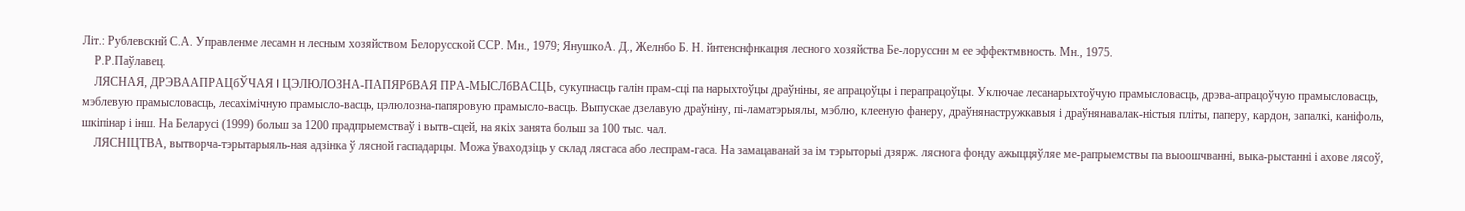Літ.: Рублевскнй С.А. Управленме лесамн н лесным хозяйством Белорусской ССР. Мн., 1979; ЯнушкоА. Д., Желнбо Б. Н. йнтенснфнкацня лесного хозяйства Бе-лорусснн м ее эффектмвность. Мн., 1975.
    Р.Р.Паўлавец.
    ЛЯСНАЯ, ДРЭВААПРАЦбЎЧАЯ I ЦЭЛЮЛОЗНА-ПАПЯРбВАЯ ПРА-МЫСЛбВАСЦЬ, сукупнасць галін прам-сці па нарыхтоўцы драўніны, яе апрацоўцы і перапрацоўцы. Уключае лесанарыхтоўчую прамысловасць, дрэва-апрацоўчую прамысловасць, мэблевую прамысловасць, лесахімічную прамысло-васць, цэлюлозна-папяровую прамысло-васць. Выпускае дзелавую драўніну, пі-ламатэрыялы, мэблю, клееную фанеру, драўнянастружкавыя і драўнянавалак-ністыя пліты, паперу, кардон, запалкі, каніфоль, шкіпінар і інш. На Беларусі (1999) больш за 1200 прадпрыемстваў і вытв-сцей, на якіх занята больш за 100 тыс. чал.
    ЛЯСНІЦТВА, вытворча-тэрытарыяль-ная адзінка ў лясной гаспадарцы. Можа ўваходзіць у склад лясгаса або леспрам-гаса. На замацаванай за ім тэрыторыі дзярж. ляснога фонду ажыццяўляе ме-рапрыемствы па выоошчванні, выка-рыстанні і ахове лясоў,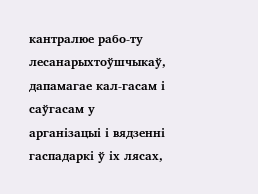кантралюе рабо-ту лесанарыхтоўшчыкаў, дапамагае кал-гасам і саўгасам у арганізацыі і вядзенні гаспадаркі ў іх лясах,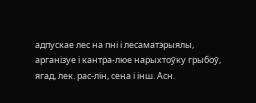адпускае лес на пні і лесаматэрыялы, арганізуе і кантра-люе нарыхтоўку грыбоў, ягад, лек. рас-лін, сена і інш. Асн.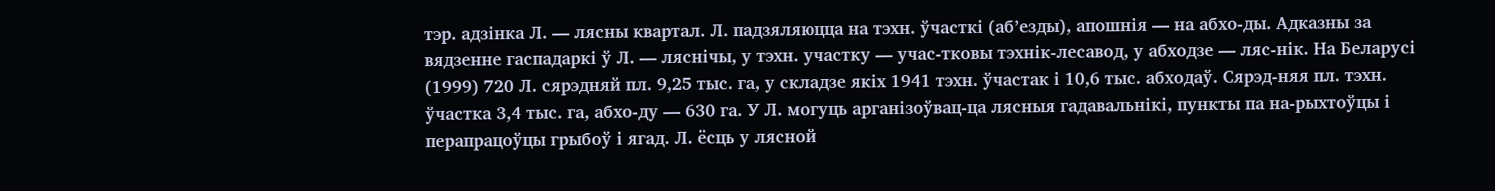тэр. адзінка Л. — лясны квартал. Л. падзяляюцца на тэхн. ўчасткі (аб’езды), апошнія — на абхо-ды. Адказны за вядзенне гаспадаркі ў Л. — ляснічы, у тэхн. участку — учас-тковы тэхнік-лесавод, у абходзе — ляс-нік. На Беларусі (1999) 720 Л. сярэдняй пл. 9,25 тыс. га, у складзе якіх 1941 тэхн. ўчастак і 10,6 тыс. абходаў. Сярэд-няя пл. тэхн. ўчастка 3,4 тыс. га, абхо-ду — 630 га. У Л. могуць арганізоўвац-ца лясныя гадавальнікі, пункты па на-рыхтоўцы і перапрацоўцы грыбоў і ягад. Л. ёсць у лясной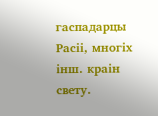гаспадарцы Расіі, многіх інш. краін свету.